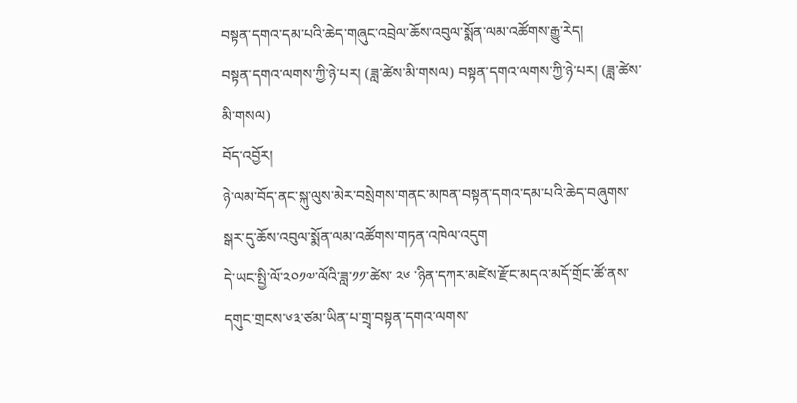བསྟན་དགའ་དམ་པའི་ཆེད་གཞུང་འབྲེལ་ཆོས་འབུལ་སྨོན་ལམ་འཚོགས་རྒྱུ་རེད།
བསྟན་དགའ་ལགས་ཀྱི་ཉེ་པར། (ཟླ་ཚེས་མི་གསལ) བསྟན་དགའ་ལགས་ཀྱི་ཉེ་པར། (ཟླ་ཚེས་མི་གསལ)
བོད་འབྱོར།
ཉེ་ལམ་བོད་ནང་སྐུ་ལུས་མེར་བསྲེགས་གནང་མཁན་བསྟན་དགའ་དམ་པའི་ཆེད་བཞུགས་སྒར་དུ་ཆོས་འབུལ་སྨོན་ལམ་འཚོགས་གཏན་འཁེལ་འདུག
དེ་ཡང་སྤྱི་ལོ་༢༠༡༧་ལོའི་ཟླ་༡༡་ཚེས་ ༢༦ ་ཉིན་དཀར་མཛེས་རྫོང་མདའ་མདོ་གྲོང་ཚོ་ནས་དགུང་གྲངས་༦༣་ཙམ་ཡིན་པ་གྲྭ་བསྟན་དགའ་ལགས་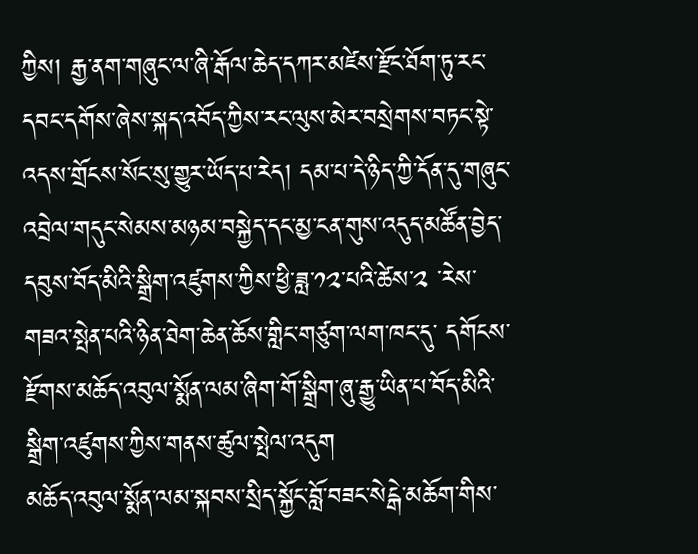ཀྱིས། རྒྱ་ནག་གཞུང་ལ་ཞི་རྒོལ་ཆེད་དཀར་མཛེས་རྫོང་ཐོག་ཏུ་རང་དབང་དགོས་ཞེས་སྐད་འབོད་ཀྱིས་རང་ལུས་མེར་བསྲེགས་བཏང་སྟེ་འདས་གྲོངས་སོང་སུ་གྱུར་ཡོད་པ་རེད། དམ་པ་དེ་ཉིད་ཀྱི་དོན་དུ་གཞུང་འབྲེལ་གདུང་སེམས་མཉམ་བསྐྱེད་དང་མྱ་ངན་གུས་འདུད་མཚོན་བྱེད་དབུས་བོད་མིའི་སྒྲིག་འཛུགས་ཀྱིས་ཕྱི་ཟླ་༡༢་པའི་ཚེས་༢ ་རེས་གཟའ་སྤེན་པའི་ཉིན་ཐེག་ཆེན་ཆོས་གླིང་གཙུག་ལག་ཁང་དུ་ དགོངས་རྫོགས་མཆོད་འབུལ་སྨོན་ལམ་ཞིག་གོ་སྒྲིག་ཞུ་རྒྱུ་ཡིན་པ་བོད་མིའི་སྒྲིག་འཛུགས་ཀྱིས་གནས་ཚུལ་སྤེལ་འདུག
མཆོད་འབུལ་སྨོན་ལམ་སྐབས་སྲིད་སྐྱོང་བློ་བཟང་སེངྒེ་མཆོག་གིས་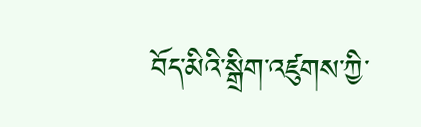བོད་མིའི་སྒྲིག་འཛུགས་ཀྱི་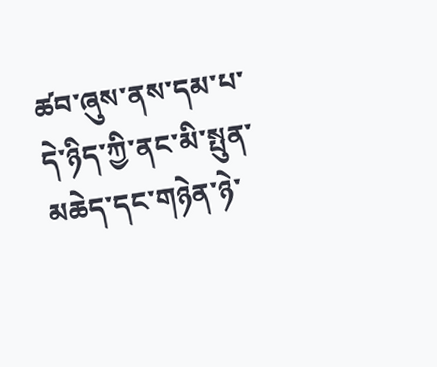ཚབ་ཞུས་ནས་དམ་པ་དེ་ཉིད་ཀྱི་ནང་མི་སྤུན་མཆེད་དང་གཉེན་ཉེ་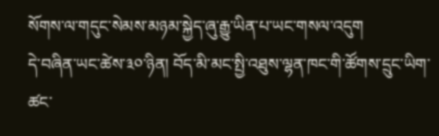སོགས་ལ་གདུང་སེམས་མཉམ་སྐྱེད་ཞུ་རྒྱུ་ཡིན་པ་ཡང་གསལ་འདུག
དེ་བཞིན་ཡང་ཚེས་༣༠་ཉིན། བོད་མི་མང་སྤྱི་འཐུས་ལྷན་ཁང་གི་ཚོགས་དྲུང་ཡིག་ཚང་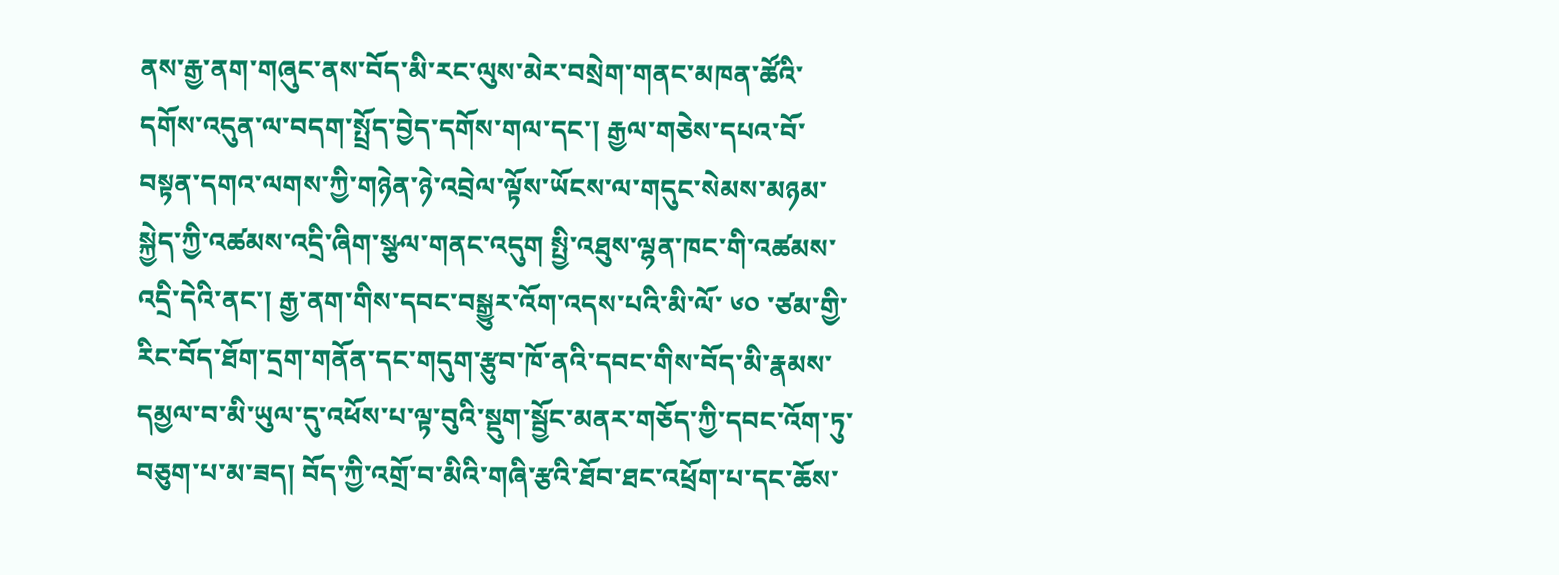ནས་རྒྱ་ནག་གཞུང་ནས་བོད་མི་རང་ལུས་མེར་བསྲེག་གནང་མཁན་ཚོའི་དགོས་འདུན་ལ་བདག་སྤྲོད་བྱེད་དགོས་གལ་དང་། རྒྱལ་གཅེས་དཔའ་བོ་བསྟན་དགའ་ལགས་ཀྱི་གཉེན་ཉེ་འབྲེལ་ལྟོས་ཡོངས་ལ་གདུང་སེམས་མཉམ་སྐྱེད་ཀྱི་འཚམས་འདྲི་ཞིག་སྩལ་གནང་འདུག སྤྱི་འཐུས་ལྷན་ཁང་གི་འཚམས་འདྲི་དེའི་ནང་། རྒྱ་ནག་གིས་དབང་བསྒྱུར་འོག་འདས་པའི་མི་ལོ་ ༦༠ ་ཙམ་གྱི་རིང་བོད་ཐོག་དྲག་གནོན་དང་གདུག་རྩུབ་ཁོ་ནའི་དབང་གིས་བོད་མི་རྣམས་དམྱལ་བ་མི་ཡུལ་དུ་འཕོས་པ་ལྟ་བུའི་སྡུག་སྦྱོང་མནར་གཅོད་ཀྱི་དབང་འོག་ཏུ་བཅུག་པ་མ་ཟད། བོད་ཀྱི་འགྲོ་བ་མིའི་གཞི་རྩའི་ཐོབ་ཐང་འཕྲོག་པ་དང་ཆོས་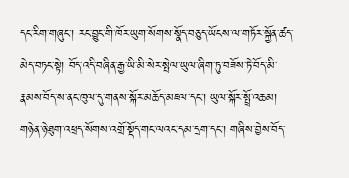དང་རིག་གཞུང་། རང་བྱུང་གི་ཁོར་ཡུག་སོགས་སྣོད་བཅུད་ཡོངས་ལ་གཏོར་སྐྱོན་ཚད་མེད་བཏང་སྟེ། བོད་འདི་བཞིན་རྒྱ་ཡི་མི་སེར་སྤེལ་ཡུལ་ཞིག་ཏུ་བཟོས་ཏེ་བོད་མི་རྣམས་བོད་ས་ནང་ཁུལ་དུ་གནས་སྐོར་མཆོད་མཇལ་དང་། ཡུལ་སྐོར་སྤྲོ་འཆམ། གཉེན་ཉེ་ཐུག་འཕྲད་སོགས་འགྲོ་སྡོད་གང་ལའང་དམ་དྲག་དང་། གཞིས་བྱེས་བོད་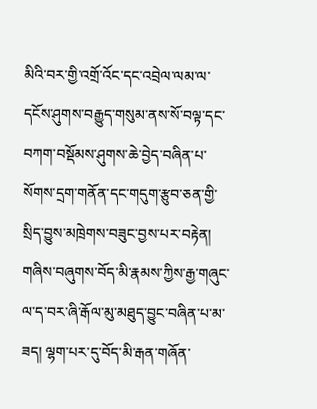མིའི་བར་གྱི་འགྲོ་འོང་དང་འབྲེལ་ལམ་ལ་དངོས་ཤུགས་བརྒྱུད་གསུམ་ནས་སོ་བལྟ་དང་བཀག་བསྡོམས་ཤུགས་ཆེ་བྱེད་བཞིན་པ་སོགས་དྲག་གནོན་དང་གདུག་རྩུབ་ཅན་གྱི་སྲིད་བྱུས་མཁྲེགས་བཟུང་བྱས་པར་བརྟེན། གཞིས་བཞུགས་བོད་མི་རྣམས་ཀྱིས་རྒྱ་གཞུང་ལ་ད་བར་ཞི་རྒོལ་མུ་མཐུད་བྱུང་བཞིན་པ་མ་ཟད། ལྷག་པར་དུ་བོད་མི་རྒན་གཞོན་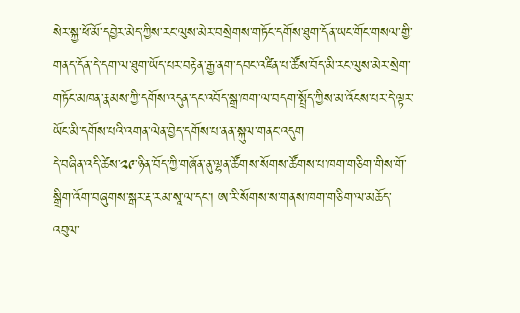སེར་སྐྱ་ཕོ་མོ་དབྱེར་མེད་ཀྱིས་རང་ལུས་མེར་བསྲེགས་གཏོང་དགོས་ཐུག་དོན་ཡང་གོང་གསལ་གྱི་གནད་དོན་དེ་དག་ལ་ཐུག་ཡོད་པར་བརྟེན་རྒྱ་ནག་དབང་འཛིན་པ་ཚོས་བོད་མི་རང་ལུས་མེར་སྲེག་གཏོང་མཁན་རྣམས་ཀྱི་དགོས་འདུན་དང་འབོད་སྒྲ་ཁག་ལ་བདག་སྤྲོད་ཀྱིས་མ་འོངས་པར་དེ་ལྟར་ཡོང་མི་དགོས་པའི་འགན་ལེན་བྱེད་དགོས་པ་ནན་སྐུལ་གནང་འདུག
དེ་བཞིན་འདི་ཚེས་༢༩་ཉིན་བོད་ཀྱི་གཞོན་ནུ་ལྷན་ཚོགས་སོགས་ཚོགས་པ་ཁག་གཅིག་གིས་གོ་སྒྲིག་འོག་བཞུགས་སྒར་རྡ་རམ་སཱ་ལ་དང་། ཨ་རི་སོགས་ས་གནས་ཁག་གཅིག་ལ་མཆོད་འབུལ་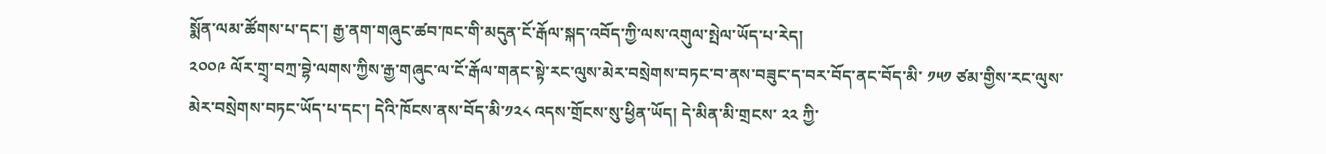སྨོན་ལམ་ཚོགས་པ་དང་། རྒྱ་ནག་གཞུང་ཚབ་ཁང་གི་མདུན་ངོ་རྒོལ་སྐད་འབོད་ཀྱི་ལས་འགུལ་སྤེལ་ཡོད་པ་རེད།
༢༠༠༩ ལོར་གྲྭ་བཀྲ་བྷེ་ལགས་ཀྱིས་རྒྱ་གཞུང་ལ་ངོ་རྒོལ་གནང་སྟེ་རང་ལུས་མེར་བསྲེགས་བཏང་བ་ནས་བཟུང་ད་བར་བོད་ནང་བོད་མི་ ༡༥༡ ཙམ་གྱིས་རང་ལུས་མེར་བསྲེགས་བཏང་ཡོད་པ་དང་། དེའི་ཁོངས་ནས་བོད་མི་༡༢༨ འདས་གྲོངས་སུ་ཕྱིན་ཡོད། དེ་མིན་མི་གྲངས་ ༢༢ ཀྱི་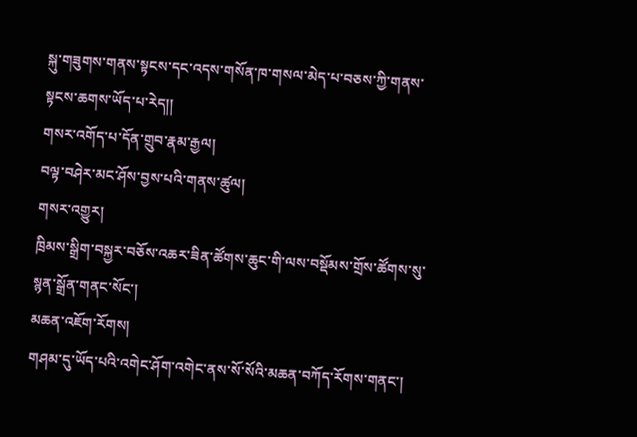སྐུ་གཟུགས་གནས་སྟངས་དང་འདས་གསོན་ཁ་གསལ་མེད་པ་བཅས་ཀྱི་གནས་སྟངས་ཆགས་ཡོད་པ་རེད།།
གསར་འགོད་པ་དོན་གྲུབ་རྣམ་རྒྱལ།
བལྟ་བཤེར་མང་ཤོས་བྱས་པའི་གནས་ཚུལ།
གསར་འགྱུར།
ཁྲིམས་སྒྲིག་བསྐྱར་བཅོས་འཆར་ཟིན་ཚོགས་ཆུང་གི་ལས་བསྡོམས་གྲོས་ཚོགས་སུ་སྙན་སྒྲོན་གནང་སོང་།
མཆན་འཇོག་རོགས།
གཤམ་དུ་ཡོད་པའི་འགེང་ཤོག་འགེང་ནས་སོ་སོའི་མཆན་བཀོད་རོགས་གནང་།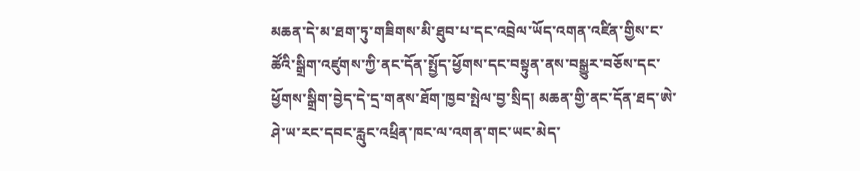མཆན་དེ་མ་ཐག་ཏུ་གཟིགས་མི་ཐུབ་པ་དང་འབྲེལ་ཡོད་འགན་འཛིན་གྱིས་ང་ཚོའི་སྒྲིག་འཛུགས་ཀྱི་ནང་དོན་སྤྱོད་ཕྱོགས་དང་བསྟུན་ནས་བསྒྱུར་བཅོས་དང་ཕྱོགས་སྒྲིག་བྱེད་དེ་དྲ་གནས་ཐོག་ཁྱབ་སྤེལ་བྱ་སྲིད། མཆན་གྱི་ནང་དོན་ཐད་ཨེ་ཤེ་ཡ་རང་དབང་རླུང་འཕྲིན་ཁང་ལ་འགན་གང་ཡང་མེད་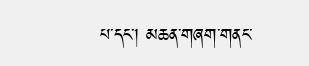པ་དང་། མཆན་གཞག་གནང་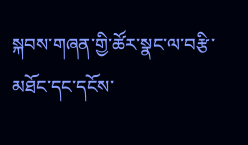སྐབས་གཞན་གྱི་ཚོར་སྣང་ལ་བརྩི་མཐོང་དང་དངོས་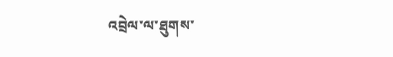འབྲེལ་ལ་ཐུགས་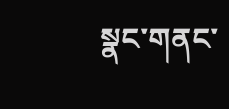སྣང་གནང་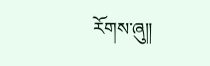རོགས་ཞུ༎